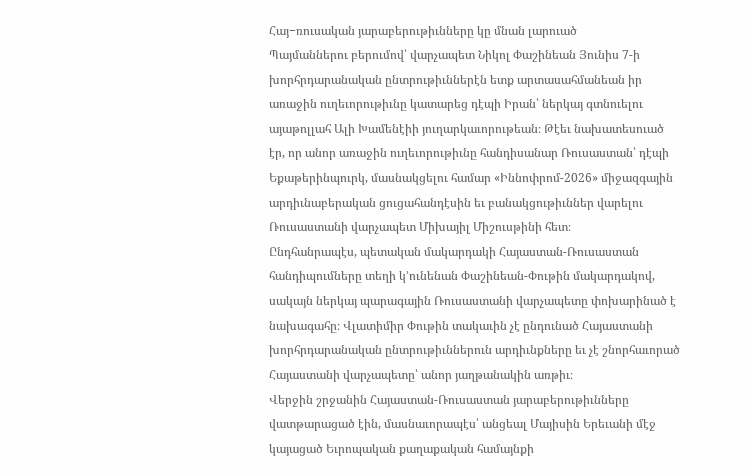Հայ−ռուսական յարաբերութիւնները կը մնան լարուած
Պայմաններու բերումով՝ վարչապետ Նիկոլ Փաշինեան Յունիս 7-ի խորհրդարանական ընտրութիւններէն ետք արտասահմանեան իր առաջին ուղեւորութիւնը կատարեց դէպի Իրան՝ ներկայ գտնուելու այաթոլլահ Ալի Խամենէիի յուղարկաւորութեան։ Թէեւ նախատեսուած էր, որ անոր առաջին ուղեւորութիւնը հանդիսանար Ռուսաստան՝ դէպի Եքաթերինպուրկ, մասնակցելու համար «Իննոփրոմ-2026» միջազգային արդիւնաբերական ցուցահանդէսին եւ բանակցութիւններ վարելու Ռուսաստանի վարչապետ Միխայիլ Միշուսթինի հետ։
Ընդհանրապէս, պետական մակարդակի Հայաստան-Ռուսաստան հանդիպումները տեղի կ՚ունենան Փաշինեան-Փութին մակարդակով, սակայն ներկայ պարագային Ռուսաստանի վարչապետը փոխարինած է նախագահը։ Վլատիմիր Փութին տակաւին չէ ընդունած Հայաստանի խորհրդարանական ընտրութիւններուն արդիւնքները եւ չէ շնորհաւորած Հայաստանի վարչապետը՝ անոր յաղթանակին առթիւ։
Վերջին շրջանին Հայաստան-Ռուսաստան յարաբերութիւնները վատթարացած էին, մասնաւորապէս՝ անցեալ Մայիսին Երեւանի մէջ կայացած Եւրոպական քաղաքական համայնքի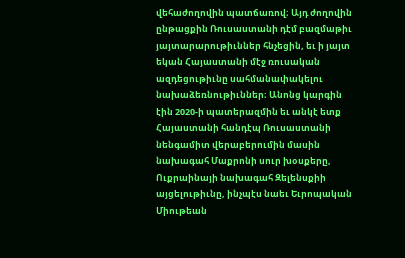վեհաժողովին պատճառով։ Այդ ժողովին ընթացքին Ռուսաստանի դէմ բազմաթիւ յայտարարութիւններ հնչեցին, եւ ի յայտ եկան Հայաստանի մէջ ռուսական ազդեցութիւնը սահմանափակելու նախաձեռնութիւններ։ Անոնց կարգին էին 2020-ի պատերազմին եւ անկէ ետք Հայաստանի հանդէպ Ռուսաստանի նենգամիտ վերաբերումին մասին նախագահ Մաքրոնի սուր խօսքերը, Ուքրաինայի նախագահ Զելենսքիի այցելութիւնը, ինչպէս նաեւ Եւրոպական Միութեան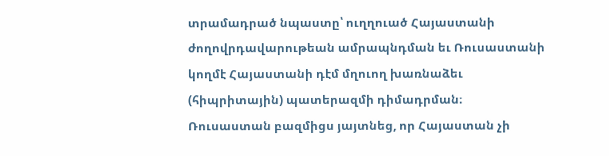տրամադրած նպաստը՝ ուղղուած Հայաստանի ժողովրդավարութեան ամրապնդման եւ Ռուսաստանի կողմէ Հայաստանի դէմ մղուող խառնաձեւ (հիպրիտային) պատերազմի դիմադրման։
Ռուսաստան բազմիցս յայտնեց, որ Հայաստան չի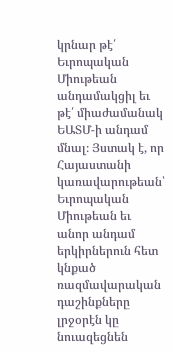կրնար թէ՛ Եւրոպական Միութեան անդամակցիլ եւ թէ՛ միաժամանակ ԵԱՏՄ-ի անդամ մնալ։ Յստակ է, որ Հայաստանի կառավարութեան՝ Եւրոպական Միութեան եւ անոր անդամ երկիրներուն հետ կնքած ռազմավարական դաշինքները լրջօրէն կը նուազեցնեն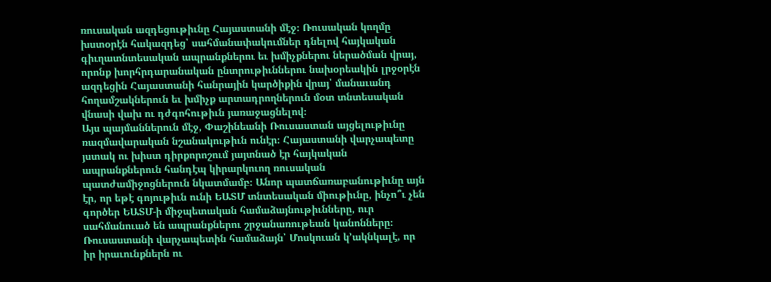ռուսական ազդեցութիւնը Հայաստանի մէջ։ Ռուսական կողմը խստօրէն հակազդեց՝ սահմանափակումներ դնելով հայկական գիւղատնտեսական ապրանքներու եւ խմիչքներու ներածման վրայ, որոնք խորհրդարանական ընտրութիւններու նախօրեակին լրջօրէն ազդեցին Հայաստանի հանրային կարծիքին վրայ՝ մանաւանդ հողամշակներուն եւ խմիչք արտադրողներուն մօտ տնտեսական վնասի վախ ու դժգոհութիւն յառաջացնելով։
Այս պայմաններուն մէջ, Փաշինեանի Ռուսաստան այցելութիւնը ռազմավարական նշանակութիւն ունէր։ Հայաստանի վարչապետը յստակ ու խիստ դիրքորոշում յայտնած էր հայկական ապրանքներուն հանդէպ կիրարկուող ռուսական պատժամիջոցներուն նկատմամբ։ Անոր պատճառաբանութիւնը այն էր, որ եթէ գոյութիւն ունի ԵԱՏՄ տնտեսական միութիւնը, ինչո՞ւ չեն գործեր ԵԱՏՄ-ի միջպետական համաձայնութիւնները, ուր սահմանուած են ապրանքներու շրջանառութեան կանոնները։
Ռուսաստանի վարչապետին համաձայն՝ Մոսկուան կ՚ակնկալէ, որ իր իրաւունքներն ու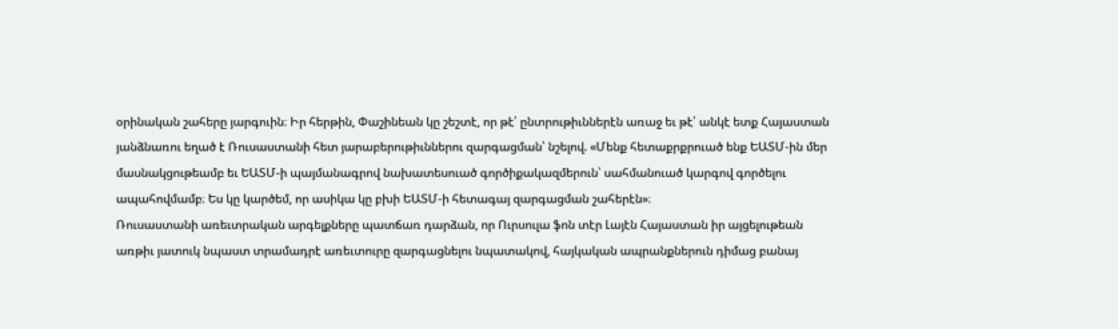օրինական շահերը յարգուին։ Իր հերթին, Փաշինեան կը շեշտէ, որ թէ՛ ընտրութիւններէն առաջ եւ թէ՛ անկէ ետք Հայաստան յանձնառու եղած է Ռուսաստանի հետ յարաբերութիւններու զարգացման՝ նշելով. «Մենք հետաքրքրուած ենք ԵԱՏՄ-ին մեր մասնակցութեամբ եւ ԵԱՏՄ-ի պայմանագրով նախատեսուած գործիքակազմերուն՝ սահմանուած կարգով գործելու ապահովմամբ։ Ես կը կարծեմ, որ ասիկա կը բխի ԵԱՏՄ-ի հետագայ զարգացման շահերէն»։
Ռուսաստանի առեւտրական արգելքները պատճառ դարձան, որ Ուրսուլա ֆոն տէր Լայէն Հայաստան իր այցելութեան առթիւ յատուկ նպաստ տրամադրէ առեւտուրը զարգացնելու նպատակով, հայկական ապրանքներուն դիմաց բանայ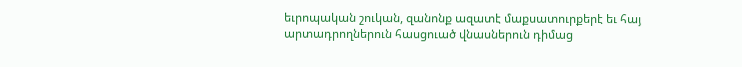եւրոպական շուկան, զանոնք ազատէ մաքսատուրքերէ եւ հայ արտադրողներուն հասցուած վնասներուն դիմաց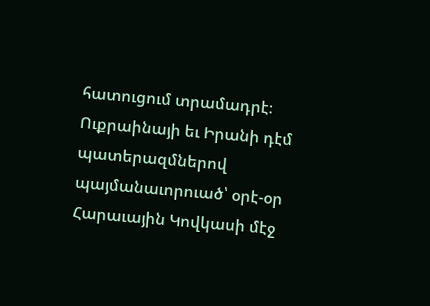հատուցում տրամադրէ։
Ուքրաինայի եւ Իրանի դէմ պատերազմներով պայմանաւորուած՝ օրէ-օր Հարաւային Կովկասի մէջ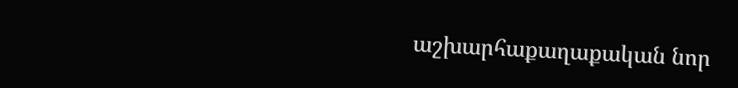աշխարհաքաղաքական նոր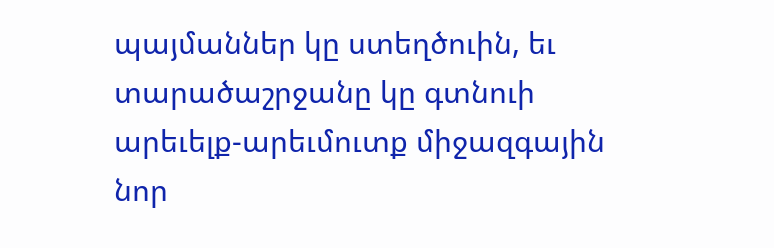պայմաններ կը ստեղծուին, եւ տարածաշրջանը կը գտնուի արեւելք-արեւմուտք միջազգային նոր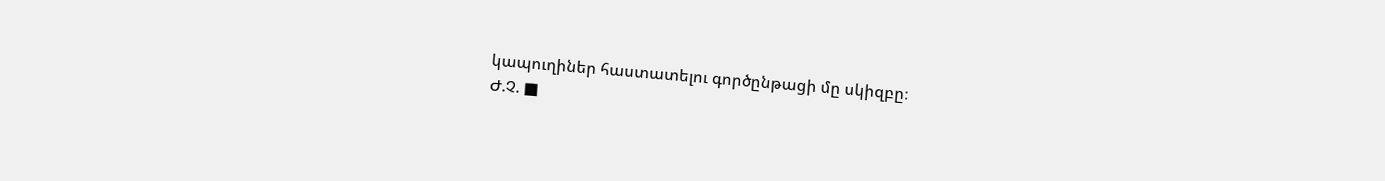կապուղիներ հաստատելու գործընթացի մը սկիզբը։
Ժ.Չ. ■